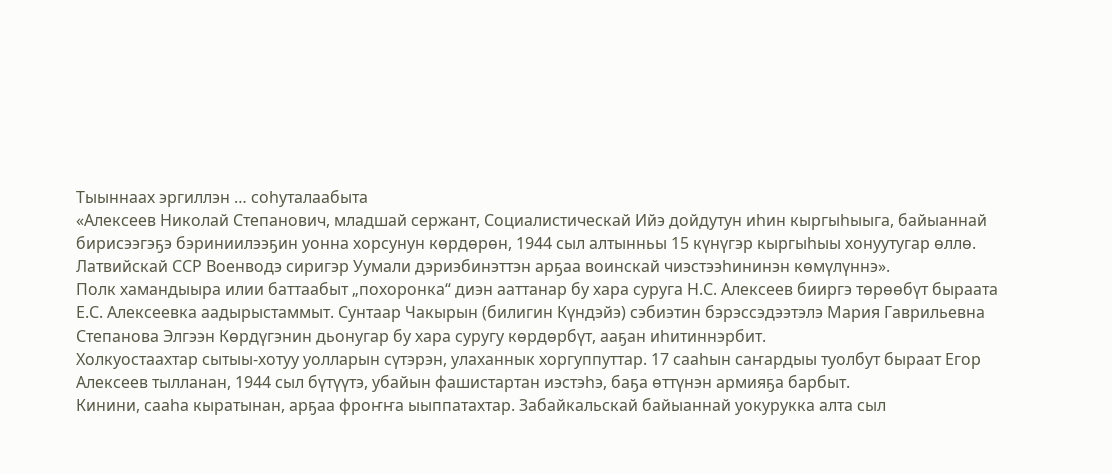Тыыннаах эргиллэн … соһуталаабыта
«Алексеев Николай Степанович, младшай сержант, Социалистическай Ийэ дойдутун иһин кыргыһыыга, байыаннай бирисээгэҕэ бэриниилээҕин уонна хорсунун көрдөрөн, 1944 сыл алтынньы 15 күнүгэр кыргыһыы хонуутугар өллө. Латвийскай ССР Военводэ сиригэр Уумали дэриэбинэттэн арҕаа воинскай чиэстээһининэн көмүлүннэ».
Полк хамандыыра илии баттаабыт „похоронка“ диэн ааттанар бу хара суруга Н.С. Алексеев бииргэ төрөөбүт быраата Е.С. Алексеевка аадырыстаммыт. Сунтаар Чакырын (билигин Күндэйэ) сэбиэтин бэрэссэдээтэлэ Мария Гаврильевна Степанова Элгээн Көрдүгэнин дьонугар бу хара суругу көрдөрбүт, ааҕан иһитиннэрбит.
Холкуостаахтар сытыы-хотуу уолларын сүтэрэн, улаханнык хоргуппуттар. 17 сааһын саҥардыы туолбут быраат Егор Алексеев тылланан, 1944 сыл бүтүүтэ, убайын фашистартан иэстэһэ, баҕа өттүнэн армияҕа барбыт.
Кинини, сааһа кыратынан, арҕаа фроҥҥа ыыппатахтар. Забайкальскай байыаннай уокурукка алта сыл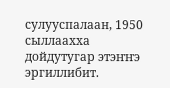сулууспалаан, 1950 сыллаахха дойдутугар этэҥҥэ эргиллибит.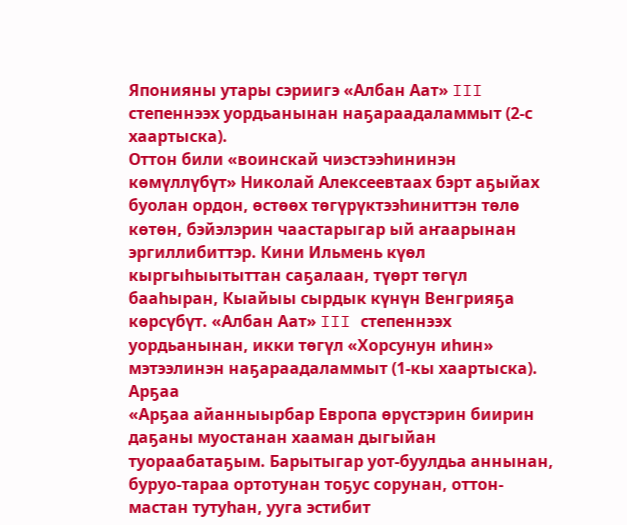Японияны утары сэриигэ «Албан Аат» III степеннээх уордьанынан наҕараадаламмыт (2-с хаартыска).
Оттон били «воинскай чиэстээһининэн көмүллүбүт» Николай Алексеевтаах бэрт аҕыйах буолан ордон, өстөөх төгүрүктээһиниттэн төлө көтөн, бэйэлэрин чаастарыгар ый аҥаарынан эргиллибиттэр. Кини Ильмень күөл кыргыһыытыттан саҕалаан, түөрт төгүл бааһыран, Кыайыы сырдык күнүн Венгрияҕа көрсүбүт. «Албан Аат» III степеннээх уордьанынан, икки төгүл «Хорсунун иһин» мэтээлинэн наҕараадаламмыт (1-кы хаартыска).
Арҕаа
«Арҕаа айанныырбар Европа өрүстэрин биирин даҕаны муостанан хааман дыгыйан туораабатаҕым. Барытыгар уот-буулдьа аннынан, буруо-тараа ортотунан тоҕус сорунан, оттон-мастан тутуһан, ууга эстибит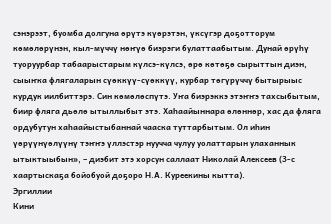сэнэрээт, буомба долгуна өрүтэ күөрэтэн, үксүгэр доҕотторум көмөлөрүнэн, кыл-мүччү нөҥүө биэрэги булаттаабытым. Дунай өрүһү туоруурбар табаарыстарым күлсэ-күлсэ, өрө көтөҕө сырыттын диэн, сыыҥка флягаларын сүөккүү-сүөккүү, курбар төгүрүччү бытырыыс курдук иилбиттэрэ. Син көмөлөспүтэ. Уҥа биэрэккэ этэҥҥэ тахсыбытым, биир фляга дьөлө ытыллыбыт этэ. Хаһаайыннара өлөннөр, хас да фляга ордубутун хаһаайыстыбаннай чааска туттарбытым. Ол иһин үөрүүнүөлүүнү тэҥҥэ үллэстэр нуучча чулуу уолаттарын улаханнык ытыктыыбын», – диэбит этэ хорсун саллаат Николай Алексеев (3-с хаартыскаҕа бойобуой доҕоро Н.А. Куреекины кытта).
Эргиллии
Кини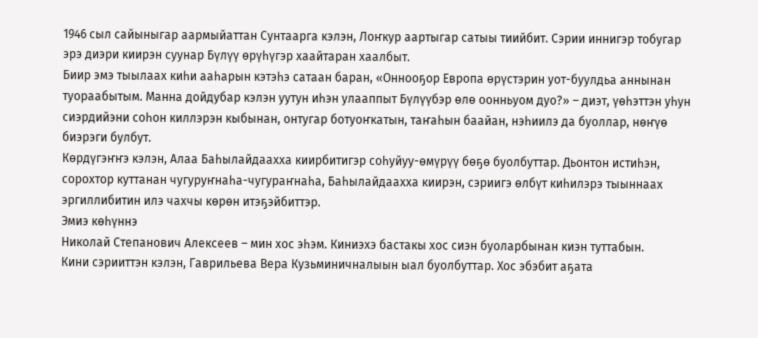1946 сыл сайыныгар аармыйаттан Сунтаарга кэлэн, Лоҥкур аартыгар сатыы тиийбит. Сэрии иннигэр тобугар эрэ диэри киирэн суунар Бүлүү өрүһүгэр хаайтаран хаалбыт.
Биир эмэ тыылаах киһи ааһарын кэтэһэ сатаан баран, «Оннооҕор Европа өрүстэрин уот-буулдьа аннынан туораабытым. Манна дойдубар кэлэн уутун иһэн улааппыт Бүлүүбэр өлө оонньуом дуо?» – диэт, үөһэттэн уһун сиэрдийэни соһон киллэрэн кыбынан, онтугар ботуоҥкатын, таҥаһын баайан, нэһиилэ да буоллар, нөҥүө биэрэги булбут.
Көрдүгэҥҥэ кэлэн, Алаа Баһылайдаахха киирбитигэр соһуйуу-өмүрүү бөҕө буолбуттар. Дьонтон истиһэн, сорохтор куттанан чугуруҥнаһа-чугураҥнаһа, Баһылайдаахха киирэн, сэриигэ өлбүт киһилэрэ тыыннаах эргиллибитин илэ чахчы көрөн итэҕэйбиттэр.
Эмиэ көһүннэ
Николай Степанович Алексеев – мин хос эһэм. Киниэхэ бастакы хос сиэн буоларбынан киэн туттабын.
Кини сэрииттэн кэлэн, Гаврильева Вера Кузьминичналыын ыал буолбуттар. Хос эбэбит аҕата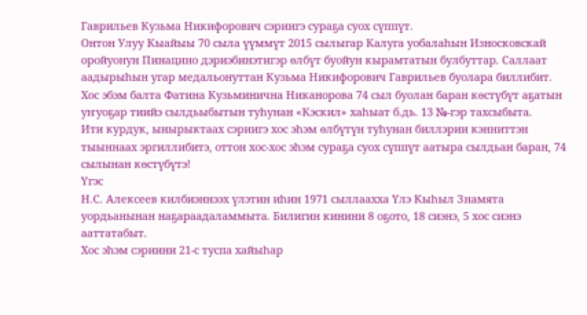Гаврильев Кузьма Никифорович сэриигэ сураҕа суох сүппүт.
Онтон Улуу Кыайыы 70 сыла үүммүт 2015 сылыгар Калуга уобалаһын Износковскай оройуонун Пинацино дэриэбинэтигэр өлбүт буойун кырамтатын булбуттар. Саллаат аадырыһын угар медальонуттан Кузьма Никифорович Гаврильев буолара биллибит.
Хос эбэм балта Фатина Кузьминична Никанорова 74 сыл буолан баран көстүбүт аҕатын уҥуоҕар тиийэ сылдьыбытын туһунан «Кэскил» хаһыат б.дь. 13 №-гэр тахсыбыта.
Ити курдук, ынырыктаах сэриигэ хос эһэм өлбүтүн туһунан биллэрии кэнниттэн тыыннаах эргиллибитэ, оттон хос-хос эһэм сураҕа суох сүппүт аатыра сылдьан баран, 74 сылынан көстүбүтэ!
Үгэс
Н.С. Алексеев килбиэннээх үлэтин иһин 1971 сыллаахха Үлэ Кыһыл Знамята уордьанынан наҕараадаламмыта. Билигин кинини 8 оҕото, 18 сиэнэ, 5 хос сиэнэ ааттатабыт.
Хос эһэм сэриини 21-с туспа хайыһар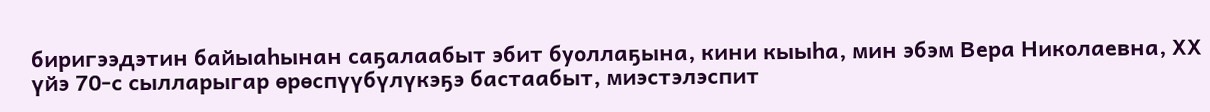биригээдэтин байыаһынан саҕалаабыт эбит буоллаҕына, кини кыыһа, мин эбэм Вера Николаевна, ХХ үйэ 70-с сылларыгар өрөспүүбүлүкэҕэ бастаабыт, миэстэлэспит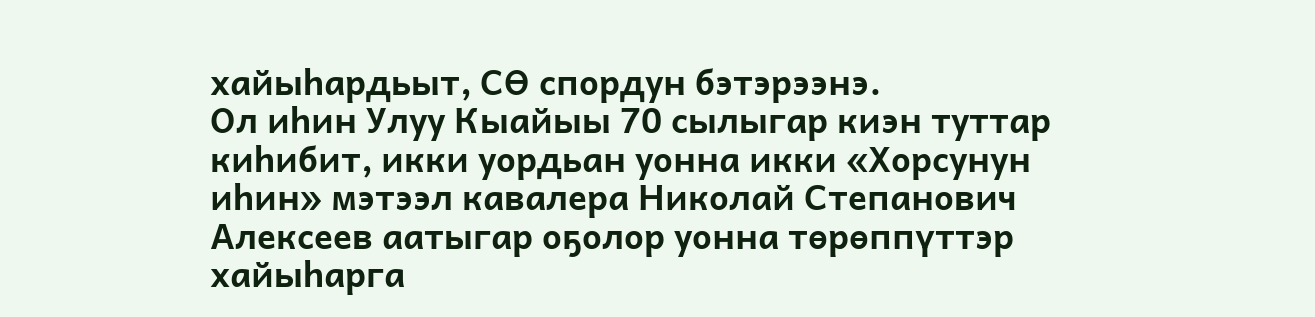хайыһардьыт, СӨ спордун бэтэрээнэ.
Ол иһин Улуу Кыайыы 70 сылыгар киэн туттар киһибит, икки уордьан уонна икки «Хорсунун иһин» мэтээл кавалера Николай Степанович Алексеев аатыгар оҕолор уонна төрөппүттэр хайыһарга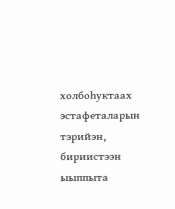холбоһуктаах эстафеталарын тэрийэн, бириистээн ыыппыта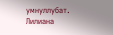умнуллубат.
Лилиана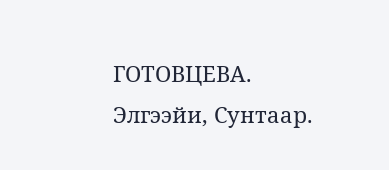ГОТОВЦЕВА.
Элгээйи, Сунтаар.